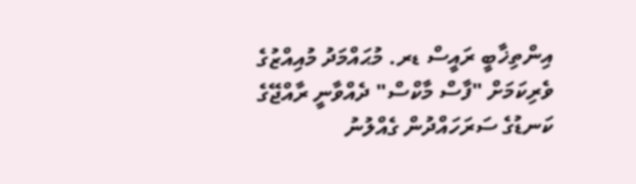އިންތިޚާބީ ރައީސް ޑރ. މުޙައްމަދު މުއިއްޒުގެ ވެރިކަމަށް "ފާސް މާކްސް" ދެއްވާނީ ރާއްޖޭގެ ކަނޑުގެ ސަރަހައްދުން ގެއްލުނު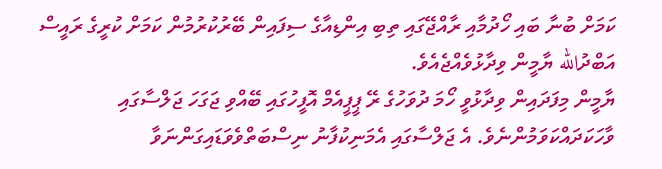ކަމަށް ބުނާ ބައި ހޯދުމާއި ރާއްޖޭގައި ތިބި އިންޑިއާގެ ސިފައިން ބޭރުކުރުމުން ކަމަށް ކުރީގެ ރައީސް އަބްދުالله ޔާމީން ވިދާޅުވެއްޖެއެވެ.
ޔާމީން މިފަދައިން ވިދާޅުވީ ހޯމަ ދުވަހުގެ ރޭ ޕީޕީއެމް އޮފީހުގައި ބޭއްވި ޖަގަހަ ޖަލްސާގައި ވާހަކަދައްކަވަމުންނެވެ. އެ ޖަލްސާގައި އެމަނިކުފާނު ނިސްބަތްވެވަޑައިގަންނަވާ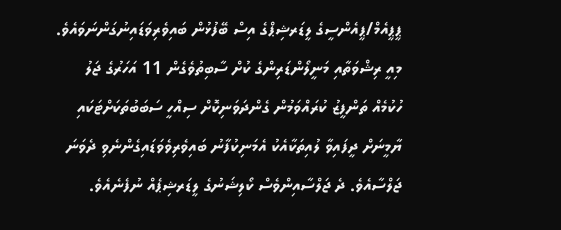ޕީޕީއެމް/ޕީއެންސީގެ ލީޑަރޝިޕްގެ އިސް ބޭފުޅުން ބައިވެރިވަޑައިނުގަންނަވައެވެ.
މިއީ ރިޝްވަތާއި މަނީލޯންޑަރިންގެ ކުށް ސާބިތުވެގެން 11 އަހަރުގެ ޖަލު ހުކުމެއް ތަންފީޒު ކުރައްވަމުން ގެންދަވަނިކޮށް ސިއްހީ ސަބަބުތަކަށްޓަކައި ޔާމީނަށް ދީފައިވާ ލުއިތަކާއެކު އެމަނިކުފާނު ބައިވެރިވެވަޑައިގެންނެވި ދެވަނަ ޖަލްސާއެވެ. ދެ ޖަލްސާއިންވެސް ކޯލިޝަނުގެ ލީޑަރޝިޕެއް ނުފެނެއެވެ.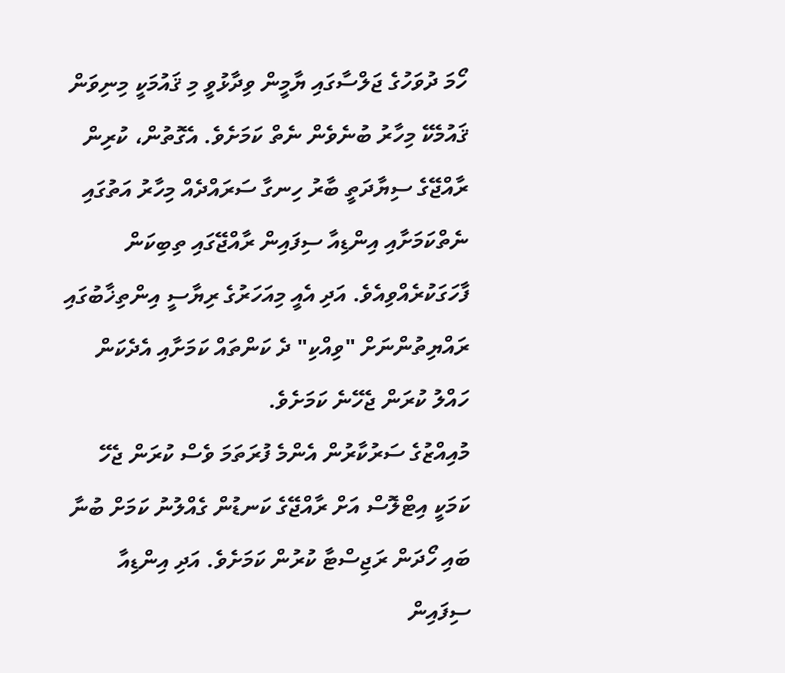ހޯމަ ދުވަހުގެ ޖަލްސާގައި ޔާމީން ވިދާޅުވީ މި ޤައުމަކީ މިނިވަން ޤައުމެކޭ މިހާރު ބުނެވެން ނެތް ކަމަށެވެ. އެގޮތުން، ކުރިން ރާއްޖޭގެ ސިޔާދަތީ ބާރު ހިނގާ ސަރައްދެއް މިހާރު އަތުގައި ނެތްކަމަށާއި އިންޑިއާ ސިފައިން ރާއްޖޭގައި ތިބިކަން ފާހަގަކުރެއްވިއެވެ. އަދި އެއީ މިއަހަރުގެ ރިޔާސީ އިންތިޚާބުގައި ރައްޔިތުންނަށް "ވިއްކި" ދެ ކަންތައް ކަމަށާއި އެދެކަން ހައްލު ކުރަން ޖެހޭނެ ކަމަށެވެ.
މުއިއްޒުގެ ސަރުކާރުން އެންމެ ފުރަތަމަ ވެސް ކުރަން ޖެހޭ ކަމަކީ އިޓްލޮސް އަށް ރާއްޖޭގެ ކަނޑުން ގެއްލުނު ކަމަށް ބުނާ ބައި ހޯދަން ރަޖިސްޓާ ކުރުން ކަމަށެވެ. އަދި އިންޑިއާ ސިފައިން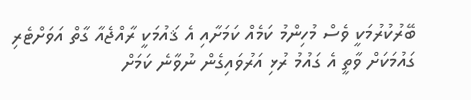ބޭރުކުރުމަކީ ވެސް މުހިންމު ކަމެއް ކަމަށާއި އެ ޤައުމަކީ ރާއްޖެއާ ގާތް އަވަށްޓެރި ގައުމަކަށް ވާތީ އެ ގައުމު ރުޅި އަރުވައިގެން ނުވާނެ ކަމަށް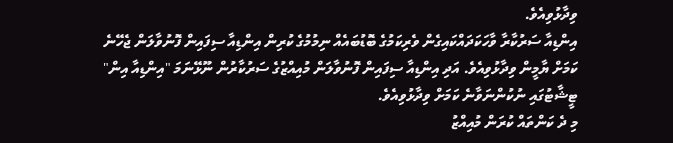ވިދާޅުވިއެވެ.
އިންޑިއާ ސަރުކާރާ ވާހަކަދައްކައިގެން ވެރިކަމުގެ ބޮޑުބައެއް ނިމުމުގެ ކުރިން އިންޑިއާ ސިފައިން ފޮނުވާލަން ޖެހޭނެ ކަމަށް ޔާމީން ވިދާޅުވިއެވެ. އަދި އިންޑިއާ ސިފައިން ފޮނުވާލަން މުއިއްޒުގެ ސަރުކާރުން ނޫޅޭނަމަ "އިންޑިއާ އިން" ޓީޝާޓުގައި ނުކުންނަވާނެ ކަމަށް ވިދާޅުވިއެވެ.
މި ދެ ކަންތައް ކުރަން މުއިއްޒު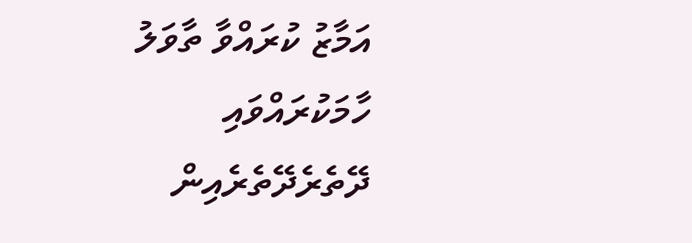އަމާޒު ކުރައްވާ ތާވަލު ހާމަކުރައްވައި ދޭތެރެދޭތެރެއިން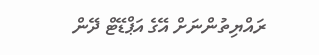ރައްޔިތުންނަށް އޭގެ އަޕްޑޭޓް ދޭން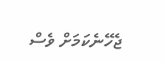ޖެހޭނެކަމަށް ވެސް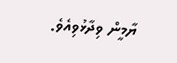ޔާމީން ވިދާޅުވިއެވެ.